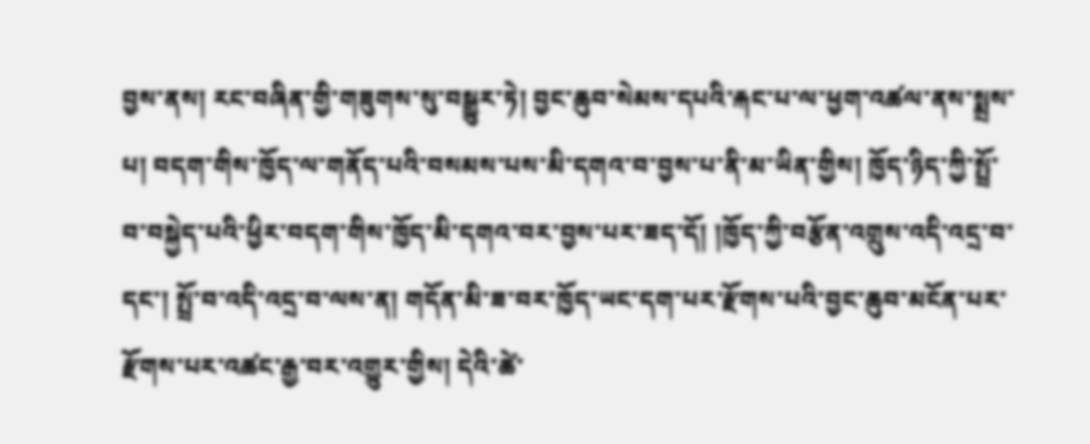བྱས་ནས། རང་བཞིན་གྱི་གཟུགས་སུ་བསྒྱུར་ཏེ། བྱང་ཆུབ་སེམས་དཔའི་རྐང་པ་ལ་ཕྱག་འཚལ་ནས་སྨྲས་པ། བདག་གིས་ཁྱོད་ལ་གནོད་པའི་བསམས་པས་མི་དགའ་བ་བྱས་པ་ནི་མ་ཡིན་གྱིས། ཁྱོད་ཉིད་ཀྱི་སྤྲོ་བ་བསྐྱེད་པའི་ཕྱིར་བདག་གིས་ཁྱོད་མི་དགའ་བར་བྱས་པར་ཟད་དོ། །ཁྱོད་ཀྱི་བརྩོན་འགྲུས་འདི་འདྲ་བ་དང་། སྤྲོ་བ་འདི་འདྲ་བ་ལས་ན། གདོན་མི་ཟ་བར་ཁྱོད་ཡང་དག་པར་རྫོགས་པའི་བྱང་ཆུབ་མངོན་པར་རྫོགས་པར་འཚང་རྒྱ་བར་འགྱུར་གྱིས། དེའི་ཚེ་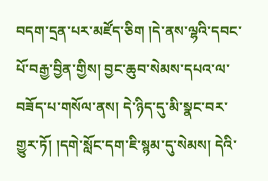བདག་དྲན་པར་མཛོད་ཅིག །དེ་ནས་ལྷའི་དབང་པོ་བརྒྱ་བྱིན་གྱིས། བྱང་ཆུབ་སེམས་དཔའ་ལ་བཟོད་པ་གསོལ་ནས། དེ་ཉིད་དུ་མི་སྣང་བར་གྱུར་ཏོ། །དགེ་སློང་དག་ཇི་སྙམ་དུ་སེམས། དེའི་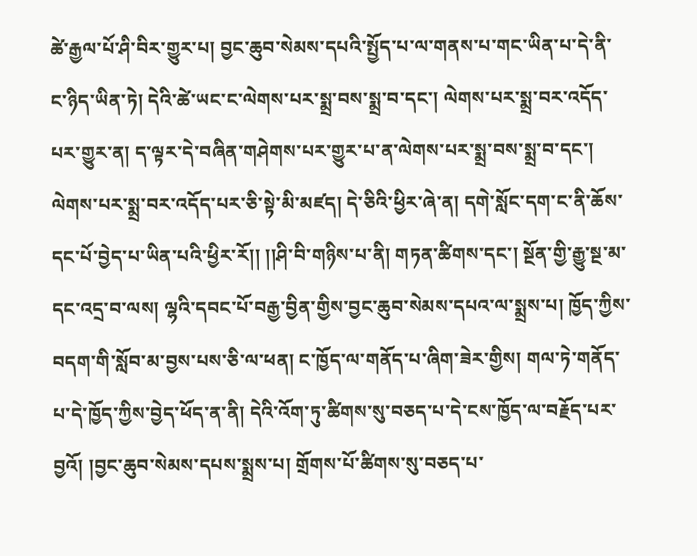ཚེ་རྒྱལ་པོ་ཤི་བིར་གྱུར་པ། བྱང་ཆུབ་སེམས་དཔའི་སྤྱོད་པ་ལ་གནས་པ་གང་ཡིན་པ་དེ་ནི་ང་ཉིད་ཡིན་ཏེ། དེའི་ཚེ་ཡང་ང་ལེགས་པར་སྨྲ་བས་སྨྲ་བ་དང་། ལེགས་པར་སྨྲ་བར་འདོད་པར་གྱུར་ན། ད་ལྟར་དེ་བཞིན་གཤེགས་པར་གྱུར་པ་ན་ལེགས་པར་སྨྲ་བས་སྨྲ་བ་དང་། ལེགས་པར་སྨྲ་བར་འདོད་པར་ཅི་སྟེ་མི་མཛད། དེ་ཅིའི་ཕྱིར་ཞེ་ན། དགེ་སློང་དག་ང་ནི་ཆོས་དང་པོ་བྱེད་པ་ཡིན་པའི་ཕྱིར་རོ།། །།ཤི་བི་གཉིས་པ་ནི། གཏན་ཚིགས་དང་། སྔོན་གྱི་རྒྱུ་སྔ་མ་དང་འདྲ་བ་ལས། ལྷའི་དབང་པོ་བརྒྱ་བྱིན་གྱིས་བྱང་ཆུབ་སེམས་དཔའ་ལ་སྨྲས་པ། ཁྱོད་ཀྱིས་བདག་གི་སློབ་མ་བྱས་པས་ཅི་ལ་ཕན། ང་ཁྱོད་ལ་གནོད་པ་ཞིག་ཟེར་གྱིས། གལ་ཏེ་གནོད་པ་དེ་ཁྱོད་ཀྱིས་བྱེད་ཕོད་ན་ནི། དེའི་འོག་ཏུ་ཚིགས་སུ་བཅད་པ་དེ་ངས་ཁྱོད་ལ་བརྗོད་པར་བྱའོ། །བྱང་ཆུབ་སེམས་དཔས་སྨྲས་པ། གྲོགས་པོ་ཚིགས་སུ་བཅད་པ་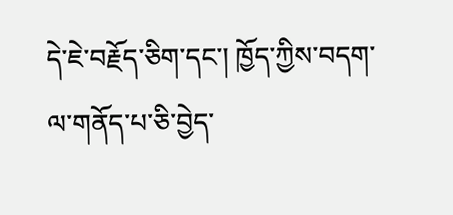དེ་ཇེ་བརྗོད་ཅིག་དང་། ཁྱོད་ཀྱིས་བདག་ལ་གནོད་པ་ཅི་བྱེད་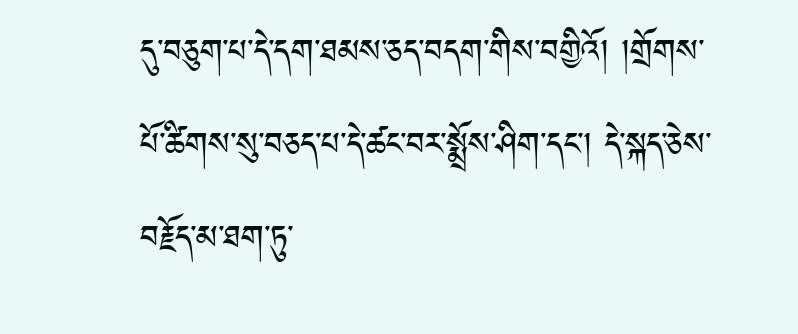དུ་བཅུག་པ་དེ་དག་ཐམས་ཅད་བདག་གིས་བགྱིའོ། །གྲོགས་པོ་ཚིགས་སུ་བཅད་པ་དེ་ཚང་བར་སྨྲོས་ཤིག་དང་། དེ་སྐད་ཅེས་བརྗོད་མ་ཐག་ཏུ་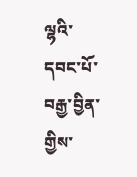ལྷའི་དབང་པོ་བརྒྱ་བྱིན་གྱིས་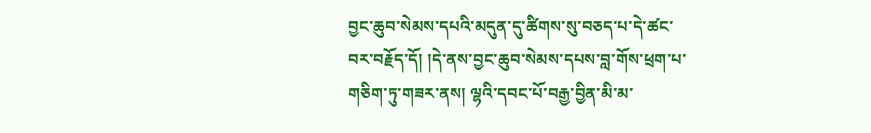བྱང་ཆུབ་སེམས་དཔའི་མདུན་དུ་ཚིགས་སུ་བཅད་པ་དེ་ཚང་བར་བརྗོད་དོ། །དེ་ནས་བྱང་ཆུབ་སེམས་དཔས་བླ་གོས་ཕྲག་པ་གཅིག་ཏུ་གཟར་ནས། ལྷའི་དབང་པོ་བརྒྱ་བྱིན་མི་མ་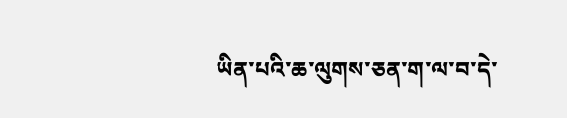ཡིན་པའི་ཆ་ལུགས་ཅན་ག་ལ་བ་དེ་